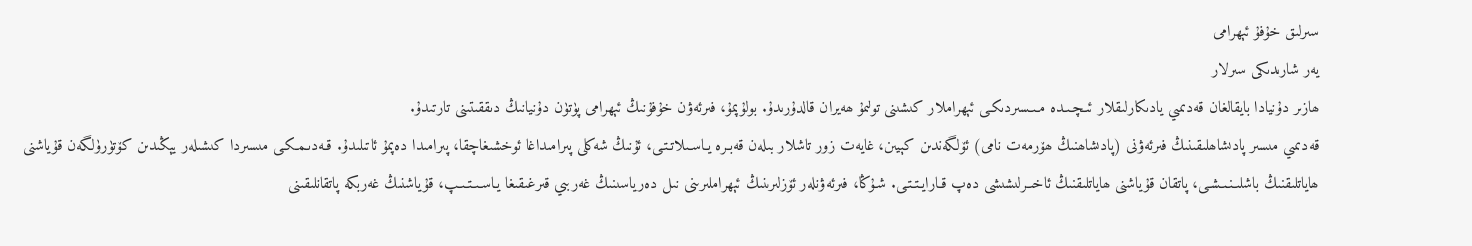سىرلىق خۇفۇ ئېھرامى
يەر شارىدىكى سىرلار
ھازىر دۇنيادا بايقالغان قەدىمىي يادىكارلىقلار ئىـچـىـدە مـىـسىردىكـى ئېھراملار كىشىنى تولىمۇ ھەيران قالدۇرىدۇ. بولۇپمۇ، فىرئەۋن خۇفۇنىڭ ئېھرامى پۈتۈن دۇنيانىڭ دىققىتىنى تارتىدۇ.
قەدىمىي مىسىر پادىشاھلىقىنىڭ فىرئەۋنى (پادىشاھنىڭ ھۆرمەت نامى) ئۆلگەندىن كېيىن، غايەت زور تاشلار بىلەن قەبـرە يـاسـىلاتـتـى، ئۇنىڭ شەكلى پىرامىداغا ئوخشىغاچقا، پىرامىدا دەپمۇ ئاتىلىدۇ. قـەدىـمـكـى مىسىردا كىشىلەر يېڭىدىن كۆتۈرۈلگەن قۇياشنى ھاياتلىقنىڭ باشلىـنـىـشـى، پاتقان قۇياشنى ھاياتلىقنىڭ ئاخىـرلىشىشى دەپ قـارايـتـتـى. شـۇڭا، فىرئەۋنلەر ئۆزلىرىنىڭ ئېھراملىرىنى نىل دەرياسىنىڭ غەربىي قىرغىقىغا يـاسـىـتـىـپ، قۇياشنىڭ غەربكە پاتقانلىقىنى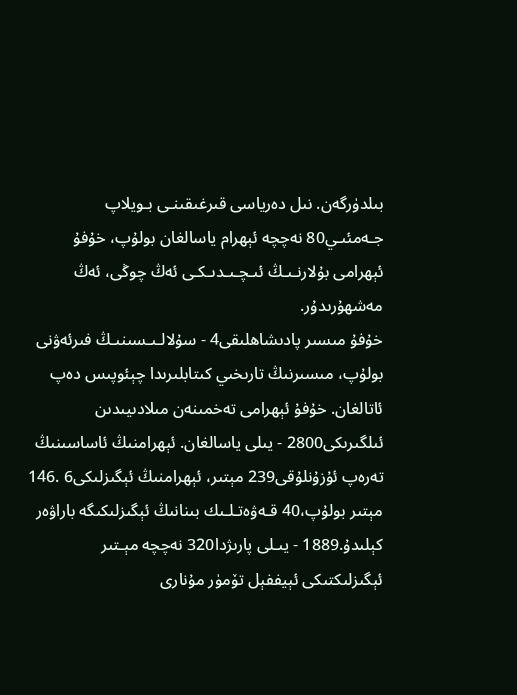بىلدۈرگەن. نىل دەرياسى قىرغىقىنـى بـويلاپ جـەمئىـي80 نەچچە ئېھرام ياسالغان بولۇپ، خۇفۇ ئېھرامى بۇلارنـىـڭ ئىـچـىـدىـكـى ئەڭ چوڭى، ئەڭ مەشھۇرىدۇر.
خۇفۇ مىسىر پادىشاھلىقى4 - سۇلالـىـسىنىـڭ فىرئەۋنى بولۇپ، مىسىرنىڭ تارىخىي كىتابلىرىدا چېئوپىس دەپ ئاتالغان. خۇفۇ ئېھرامى تەخمىنەن مىلادىيىدىن ئىلگىرىكى2800 - يىلى ياسالغان. ئېھرامنىڭ ئاساسىنىڭ تەرەپ ئۇزۇنلۇقى239 مېتىر، ئېھرامنىڭ ئېگىزلىكى6 .146 مېتىر بولۇپ،40 قـەۋەتـلـىك بىنانىڭ ئېگىزلىكىگە باراۋەر كېلىدۇ.1889 - يىـلى پارىژدا320 نەچچە مېـتىر ئېگىزلىكتىكى ئېيففېل تۆمۈر مۇنارى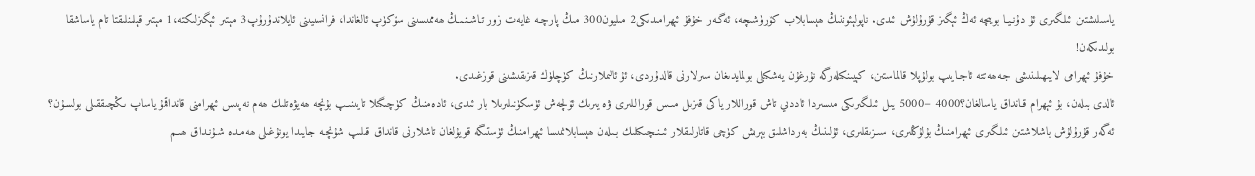ياسىلىشتىن ئىلگىرى ئۇ دۇنـيـا بويىچە ئەڭ ئېگىز قۇرۇلۇش ئىدى. ناپولېئوننىڭ ھېسابلاب كۆرۈشىچە، ئەگـەر خۇفۇ ئېھرامىدىكى2 مىليون300 مىڭ پارچـە غايەت زور تـاشـنـىـڭ ھەممىسىنى سۆكۈپ ئالغاندا، فرانسىيىنى ئايلاندۇرۇپ3 مېتىر ئېگىزلىكتە،1 مېتىر قېلىنلىقتا تام ياساشقا بولىدىكەن!
خۇفۇ ئېھرامى لايىھىلىنىشى جـەھەتتە ئاجـايىپ بولۇپلا قالماستىن، كېيىنكىلەرگە نۇرغۇن يەشكىلى بولمايدىغان سىرلارنى قالدۇردى، ئۇ ئالىملارنىڭ كۈچلۈك قىزىقىشىنى قوزغىدى.
ئالدى بىلەن، بۇ ئېھرام قـانداق ياسالغان؟4000 −5000 يىل ئىلگىرىكى مىسىردا ئاددىي تاش قوراللار ياكى قىزىل مىـس قورالـلىرى ۋە يىرىك ئۆلچەش ئۈسكۈنىلىرىلا بار ئىدى، ئادەمنىڭ كۈچىگىلا تايىنىـپ بۇنچە ھەيۋەتلىك ھەم نەپىس ئېھرامنى قانداقمۇ ياساپ ىـڭچىققىلى بولسـۇن؟ ئەگەر قۇرۇلۇش باشلاشتىن ئىلگىرى ئېھرامنىڭ بۇلۇڭلىرى، سىـزىقلىرى، ئۇلىنىڭ بەرداشلىق بېرىش كۈچى قاتارلىقلار ئىـنـچىكىلىك بـىلەن ھېسابلانمىسا ئېھرامنىڭ ئۈستىگە قويۇلغان تاشلارنى قانداق قىلىپ شۇنچـە جايىدا يونۇغىلى ھەمـدە شـۇنـداق ھىـم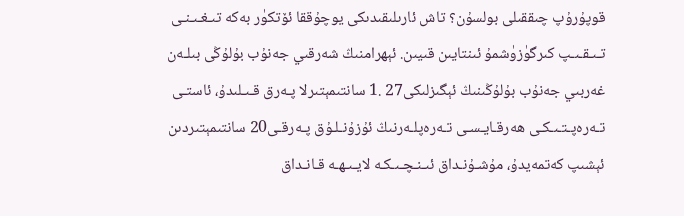قوپۇرۇپ چىققىلى بولسۇن؟ تاش ئارىلىقىدىكى يوچۇققا ئۆتكۈر بەكە تىـغـىـنـى تـىـقـىـپ كىرگۈزۈشمۇ ئىنتايىن قىيىن. ئېھرامنىڭ شەرقىي جەنۇب بۇلۇڭى بىلـەن غەربىي جەنۇب بۇلۇڭىنىڭ ئېگىزلىكى27 .1 سانتىمېتىرلا پـەرق قـىـلىدۇ، ئاستـى تـەرەپـتـىـكـى ھەرقـايـسـى تـەرەپلـەرنىڭ ئۇزۇنـلـۇق پـەرقـى20 سانتىمېتىردىن ئېشىپ كەتمەيدۇ، مۇشـۇنـداق ئىـنـچـىـكـە لايـىـھـە قـانـداق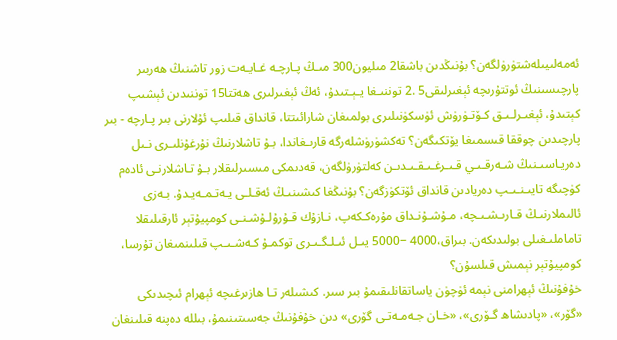ئەمەلىيىلەشتۈرۈلگەن؟ بۇنىڭدىن باشقا2 مىليون300 مىـڭ پـارچـە غـايـەت زور تاشنىڭ ھەربىر پارچىسىنىڭ ئوتتۇرىچە ئېغىرلىقى5 .2 توننىـغا يـېـتىدۇ، ئەڭ ئېغىرلىرى ھەتتا15 توننىدىن ئېشىپ كېتىدۇ، ئېغىـرلـىـق كـۆتـۈرۈش ئۈسكۈنىلىرى بولمىغان شارائىتتا، قانداق قىلىپ ئۇلارنى بىر پـارچە - بىر پارچىدىن چوققا قىسمىغا يۆتكىگەن؟ تەكشۈرۈشلەرگە قارىـغاندا، بـۇ تاشلارنىڭ نۇرغۇنلىـرى نـىل دەريـاسىـنىڭ شـەرقـىـي قـىـرغـىـقـىـدىـن كەلتۈرۈلگەن، قەدىمكى مىسىرلىقلار بـۇ تـاشلارنـى ئادەم كۈچىگە تايىـنـىـپ دەريادىن قانداق ئۆتكۈزگەن؟ بۇنىڭغا كىشىنىـڭ ئەقـلـى يـەتـمـەيـدۇ. بـەزى ئالىملارنىـڭ قـارىـشـىـچە، مـۇشـۇنـداق مۇرەكـكەپ، نـازۇك قـۇرۇلـۇشـنـى كومپيۇتېر ئارقىلىقلا تاماملىـغىلى بولىدىكەن. بىراق،4000 −5000 يىـل ئىـلـگـىـرى توكمـۇ كـەشـىـپ قىلىنمىغان تۇرسا، كومپيۇتېر نېمىش قىلسۇن؟
خۇفۇنىڭ ئېھرامنى نېمە ئۈچۈن ياساتقانلىقىمۇ بىر سىر. كىشىلەر تـا ھازىرغىچە ئېھرام ئىچىدىكى «گۆر»، «پادىشاھ گـۆرى»، «خـان جـەمـەتـى گۆرى» دىن خۇفۇنىڭ جەسىتىنىمۇ، بىللە دەپنە قىلىنغان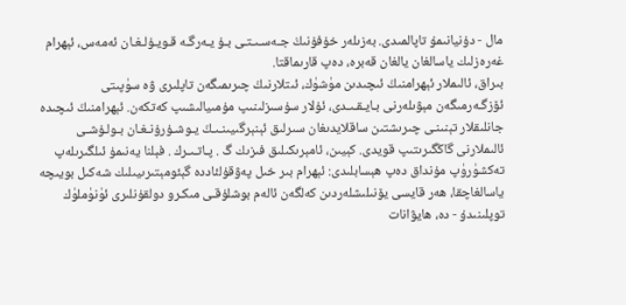مال - دۇنيانىمۇ تاپالمىدى. بەزىلەر خۇفۇنىڭ جـەسـىـتـى بـۇ يـەرگـە قـويـۇلـغـان ئەمەس، ئېھرام غەرەزلىك ياسالغان يالغان قەبرە، دەپ قارىماقتا.
بىراق، ئالىملار ئېھرامنىڭ ئىچىدىن مۈشۈك، ئىتلارنىڭ چىرىمىگەن تاپلىرى ۋە سۈپىتى ئۆزگـەرمىگەن مېۋىلەرنى بـايـقـىـدى، ئۇلار سۇسىزلىنىپ مۇمىيالىشىپ كەتكەن. ئېھرامنىڭ ئىچىدە جانلىقلار تېنىنـى چىرىشتىن ساقلايدىغان سىرلىق ئېنېرگىيىنـىـڭ يـوشـۇرۇنـغـان بـولـۇشـى ئالىملارنى گاڭگىرىتىپ قويدى. كېيىن، ئامېرىكىلىق فىزىك گ . پـاتـىـرك . فېلنا يەنىمۇ ئىلگىرىلەپ تەكشۈرۈپ مۇنداق دەپ ھېسابلىدى: ئېھرام بىر خىل پەۋقۇلئاددە گېئومېتىرىيىلىك شەكىل بويىچە ياسالغاچقا، ھەر قايسى يۆنىلىشلەردىن كەلگەن ئالەم بوشلۇقـى مىكـرو دولقۇنلىرى ئۈنۈملۈك توپلىنىدۇ - دە، ھايۋانات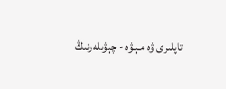تاپلىرى ۋە مـېـۋە - چېۋىلەرنىڭ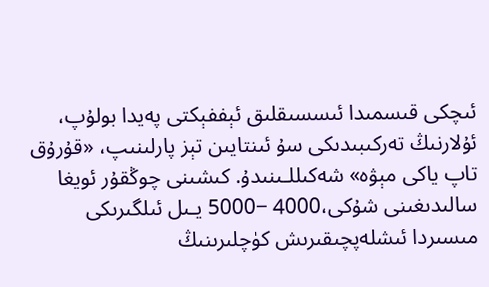ئىچكى قىسمىدا ئىسسىقلىق ئېففېكتى پەيدا بولۇپ، ئۇلارنىڭ تەركىبىدىكى سۇ ئىنتايىن تېز پارلىنىپ، «قۇرۇق تاپ ياكى مېۋە» شەكىللـىنىدۇ. كىشىنى چوڭقۇر ئويغا سالىدىغىنى شۇكى،4000 −5000 يـىل ئىلگىرىكى مىسىردا ئىشلەپچىقىرىش كۈچلىرىنىڭ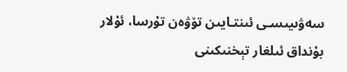سەۋىيىسـى ئىنتـايىن تۆۋەن تۇرسا، ئۇلار بۇنداق ئىلغار تېخنىكىنى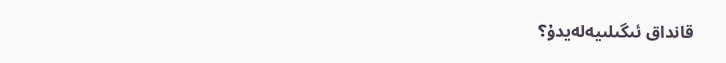قانداق ئىگىلىيەلەيدۇ؟